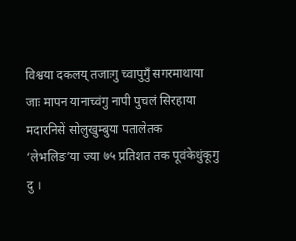विश्वया दकलय् तजाःगु च्वापुगुँ सगरमाथाया जाः मापन यानाच्वंगु नापी पुचलं सिरहाया मदारनिसें सोलुखुम्बुया पतालेतक ‘लेभलिङ’या ज्या ७५ प्रतिशत तक पूवंकेधुंकूगु दु ।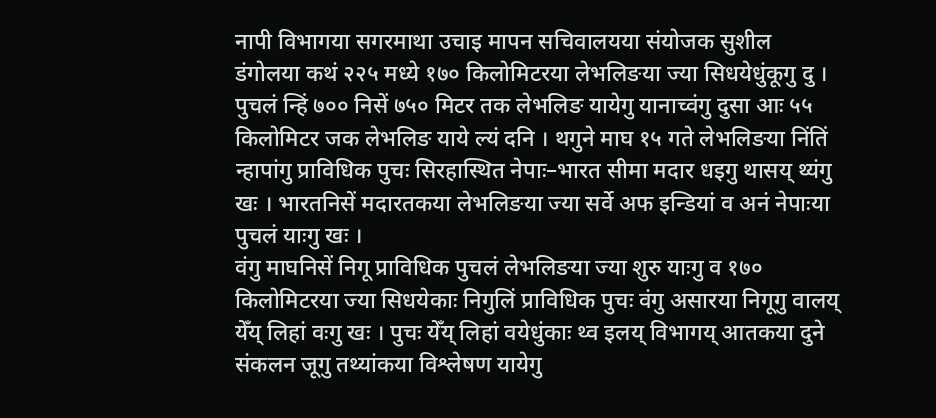नापी विभागया सगरमाथा उचाइ मापन सचिवालयया संयोजक सुशील डंगोलया कथं २२५ मध्ये १७० किलोमिटरया लेभलिङया ज्या सिधयेधुंकूगु दु ।
पुचलं न्हिं ७०० निसें ७५० मिटर तक लेभलिङ यायेगु यानाच्वंगु दुसा आः ५५ किलोमिटर जक लेभलिङ याये ल्यं दनि । थगुने माघ १५ गते लेभलिङया निंतिं न्हापांगु प्राविधिक पुचः सिरहास्थित नेपाः–भारत सीमा मदार धइगु थासय् थ्यंगु खः । भारतनिसें मदारतकया लेभलिङया ज्या सर्वे अफ इन्डियां व अनं नेपाःया पुचलं याःगु खः ।
वंगु माघनिसें निगू प्राविधिक पुचलं लेभलिङया ज्या शुरु याःगु व १७० किलोमिटरया ज्या सिधयेकाः निगुलिं प्राविधिक पुचः वंगु असारया निगूगु वालय् येँय् लिहां वःगु खः । पुचः येँय् लिहां वयेधुंकाः थ्व इलय् विभागय् आतकया दुने संकलन जूगु तथ्यांकया विश्लेषण यायेगु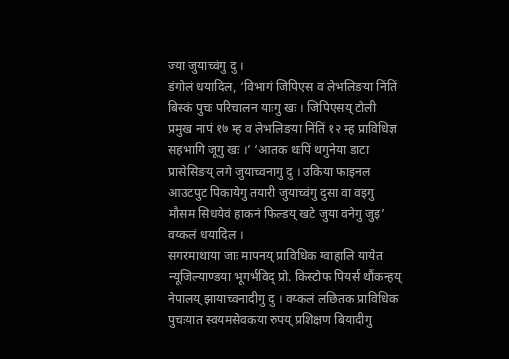ज्या जुयाच्वंगु दु ।
डंगोलं धयादिल, ‘विभागं जिपिएस व लेभलिङया निंतिं बिस्कं पुचः परिचालन याःगु खः । जिपिएसय् टोली प्रमुख नापं १७ म्ह व लेभलिङया निंतिं १२ म्ह प्राविधिज्ञ सहभागि जूगु खः ।’ ‘आतक थःपिं थगुनेया डाटा प्रासेसिङय् लगे जुयाच्वनागु दु । उकिया फाइनल आउटपुट पिकायेगु तयारी जुयाच्वंगु दुसा वा वइगु मौसम सिधयेवं हाकनं फिल्डय् खटे जुया वनेगु जुइ’ वय्कलं धयादिल ।
सगरमाथाया जाः मापनय् प्राविधिक ग्वाहालि यायेत न्यूजिल्याण्डया भूगर्भविद् प्रो. किस्टोफ पियर्स थौंकन्हय् नेपालय् झायाच्वनादीगु दु । वय्कलं लछितक प्राविधिक पुचःयात स्वयमसेवकया रुपय् प्रशिक्षण बियादीगु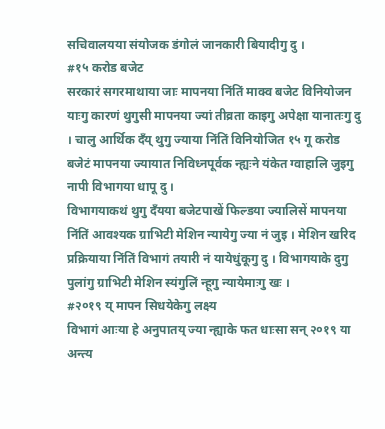सचिवालयया संयोजक डंगोलं जानकारी बियादीगु दु ।
#१५ करोड बजेट
सरकारं सगरमाथाया जाः मापनया निंतिं माक्व बजेट विनियोजन याःगु कारणं थुगुसी मापनया ज्यां तीव्रता काइगु अपेक्षा यानातःगु दु । चालु आर्थिक दँय् थुगु ज्याया निंतिं विनियोजित १५ गू करोड बजेटं मापनया ज्यायात निविध्नपूर्वक न्ह्यःने यंकेत ग्वाहालि जुइगु नापी विभागया धापू दु ।
विभागयाकथं थुगु दँयया बजेटपाखें फिल्डया ज्यालिसें मापनया निंतिं आवश्यक ग्राभिटी मेशिन न्यायेगु ज्या नं जुइ । मेशिन खरिद प्रक्रियाया निंतिं विभागं तयारी नं यायेधुंकूगु दु । विभागयाके दुगु पुलांगु ग्राभिटी मेशिन स्यंगुलिं न्हूगु न्यायेमाःगु खः ।
#२०१९ य् मापन सिधयेकेगु लक्ष्य
विभागं आःया हे अनुपातय् ज्या न्ह्याके फत धाःसा सन् २०१९ या अन्त्य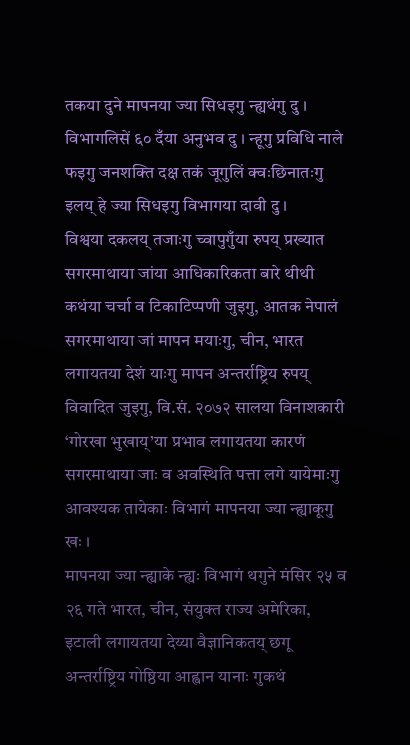तकया दुने मापनया ज्या सिधइगु न्ह्यथंगु दु । विभागलिसें ६० दँया अनुभव दु । न्हूगु प्रविधि नाले फइगु जनशक्ति दक्ष तकं जूगुलिं क्वःछिनातःगु इलय् हे ज्या सिधइगु विभागया दावी दु ।
विश्वया दकलय् तजाःगु च्वापुगुँया रुपय् प्रख्यात सगरमाथाया जांया आधिकारिकता बारे थीथी कथंया चर्चा व टिकाटिप्पणी जुइगु, आतक नेपालं सगरमाथाया जां मापन मयाःगु, चीन, भारत लगायतया देशं याःगु मापन अन्तर्राष्ट्रिय रुपय् विवादित जुइगु, वि.सं. २०७२ सालया विनाशकारी ‘गोरखा भुखाय्’या प्रभाव लगायतया कारणं सगरमाथाया जाः व अवस्थिति पत्ता लगे यायेमाःगु आवश्यक तायेकाः विभागं मापनया ज्या न्ह्याकूगु खः ।
मापनया ज्या न्ह्याके न्ह्यः विभागं थगुने मंसिर २५ व २६ गते भारत, चीन, संयुक्त राज्य अमेरिका, इटाली लगायतया देय्या वैज्ञानिकतय् छगू अन्तर्राष्ट्रिय गोष्ठिया आह्वान यानाः गुकथं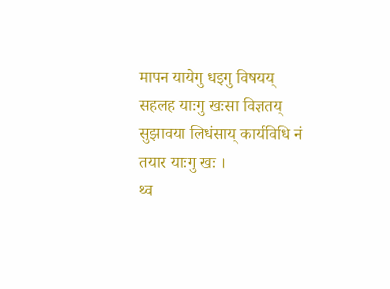मापन यायेगु धइगु विषयय् सहलह याःगु खःसा विज्ञतय् सुझावया लिधंसाय् कार्यविधि नं तयार याःगु खः ।
थ्व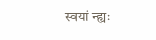स्वयां न्ह्यः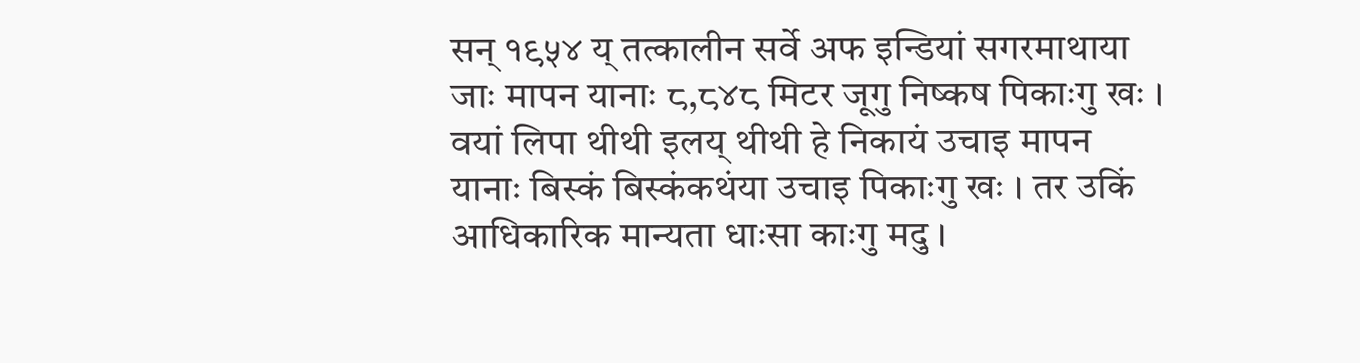सन् १९५४ य् तत्कालीन सर्वे अफ इन्डियां सगरमाथाया जाः मापन यानाः ८,८४८ मिटर जूगु निष्कष पिकाःगु खः । वयां लिपा थीथी इलय् थीथी हे निकायं उचाइ मापन यानाः बिस्कं बिस्कंकथंया उचाइ पिकाःगु खः । तर उकिं आधिकारिक मान्यता धाःसा काःगु मदु ।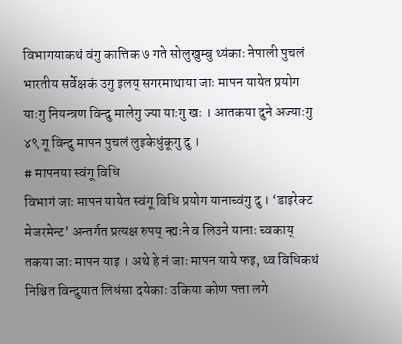विभागयाकथं वंगु कात्तिक ७ गते सोलुखुम्बु थ्यंकाः नेपाली पुचलं भारतीय सर्वेक्षकं उगु इलय् सगरमाथाया जाः मापन यायेत प्रयोग याःगु नियन्त्रण विन्दु मालेगु ज्या याःगु खः । आतकया दुने अज्याःगु ४९ गू विन्दु मापन पुचलं लुइकेधुंकूगु दु ।
# मापनया स्वंगू विधि
विभागं जाः मापन यायेत स्वंगू विधि प्रयोग यानाच्वंगु दु । ‘डाइरेक्ट मेजरमेन्ट’ अन्तर्गत प्रत्यक्ष रुपय् न्ह्यःने व लिउने यानाः च्वकाय् तकया जाः मापन याइ । अथे हे नं जाः मापन याये फइ, थ्व विधिकथं निश्चित विन्दुयात लिधंसा दयेकाः उकिया कोण पत्ता लगे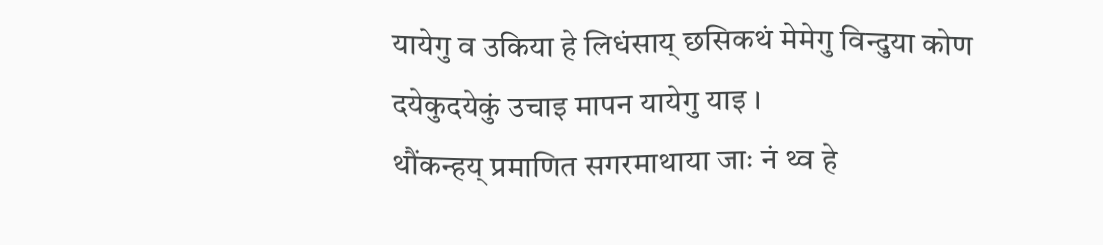यायेगु व उकिया हे लिधंसाय् छसिकथं मेमेगु विन्दुया कोण दयेकुदयेकुं उचाइ मापन यायेगु याइ ।
थौंकन्हय् प्रमाणित सगरमाथाया जाः नं थ्व हे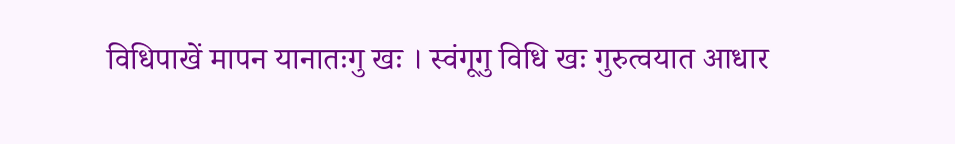विधिपाखें मापन यानातःगु खः । स्वंगूगु विधि खः गुरुत्वयात आधार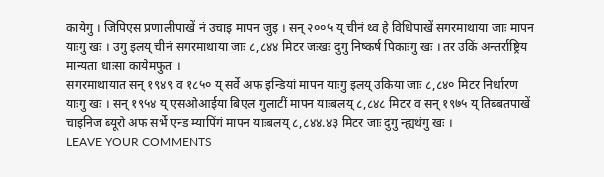कायेगु । जिपिएस प्रणालीपाखें नं उचाइ मापन जुइ । सन् २००५ य् चीनं थ्व हे विधिपाखें सगरमाथाया जाः मापन याःगु खः । उगु इलय् चीनं सगरमाथाया जाः ८,८४४ मिटर जःखः दुगु निष्कर्ष पिकाःगु खः । तर उकिं अन्तर्राष्ट्रिय मान्यता धाःसा कायेमफुत ।
सगरमाथायात सन् १९४९ व १८५० य् सर्वे अफ इन्डियां मापन याःगु इलय् उकिया जाः ८,८४० मिटर निर्धारण याःगु खः । सन् १९५४ य् एसओआईया बिएल गुलाटीं मापन याःबलय् ८,८४८ मिटर व सन् १९७५ य् तिब्बतपाखें चाइनिज ब्यूरो अफ सर्भे एन्ड म्यापिंगं मापन याःबलय् ८,८४४.४३ मिटर जाः दुगु न्ह्यथंगु खः ।
LEAVE YOUR COMMENTS